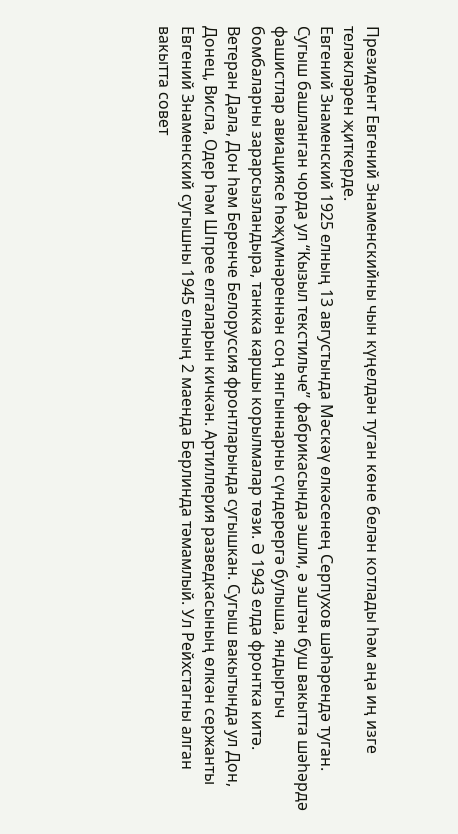Президент Евгений Знаменскийны чын күңелдән туган көне белән котлады һәм аңа иң изге теләкләрен җиткерде.
Евгений Знаменский 1925 елның 13 августында Мәскәү өлкәсенең Серпухов шәһәрендә туган. Сугыш башланган чорда ул “Кызыл текстильче” фабрикасында эшли, ә эштән буш вакытта шәһәрдә фашистлар авиациясе һөҗүмнәреннән соң янгыннарны сүндерергә булыша, яндыргыч бомбаларны зарарсызландыра, танкка каршы корылмалар төзи. Ә 1943 елда фронтка китә.
Ветеран Дала, Дон һәм Беренче Белоруссия фронтларында сугышкан. Сугыш вакытында ул Дон, Донец, Висла, Одер һәм Шпрее елгаларын кичкән. Артиллерия разведкасының өлкән сержанты Евгений Знаменский сугышны 1945 елның 2 маенда Берлинда тәмамлый. Ул Рейхстагны алган вакытта совет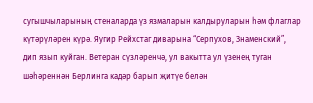сугышчыларының стеналарда үз язмаларын калдыруларын һәм флаглар күтәрүләрен күрә. Яугир Рейхстаг диварына “Серпухов, Знаменский”, дип язып куйган. Ветеран сүзләренчә, ул вакытта ул үзенең туган шәһәреннән Берлинга кадәр барып җитүе белән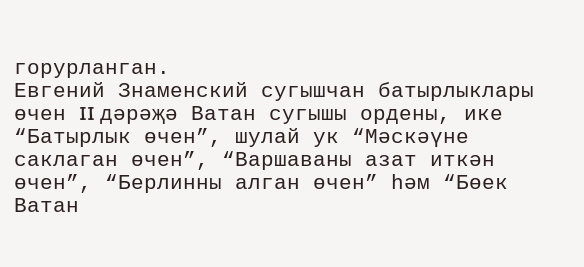горурланган.
Евгений Знаменский сугышчан батырлыклары өчен II дәрәҗә Ватан сугышы ордены, ике “Батырлык өчен”, шулай ук “Мәскәүне саклаган өчен”, “Варшаваны азат иткән өчен”, “Берлинны алган өчен” һәм “Бөек Ватан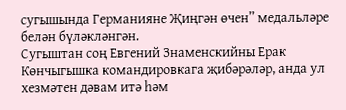сугышында Германияне Җиңгән өчен” медальләре белән бүләкләнгән.
Сугыштан соң Евгений Знаменскийны Ерак Көнчыгышка командировкага җибәрәләр, анда ул хезмәтен дәвам итә һәм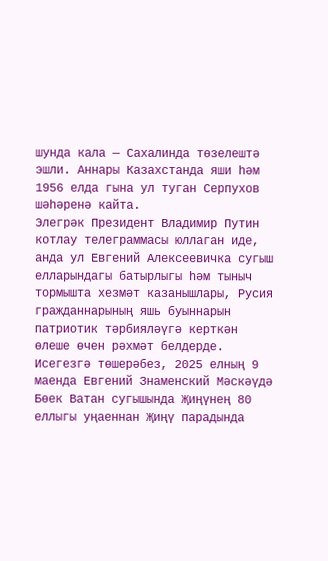шунда кала — Сахалинда төзелештә эшли. Аннары Казахстанда яши һәм 1956 елда гына ул туган Серпухов шәһәренә кайта.
Элегрәк Президент Владимир Путин котлау телеграммасы юллаган иде, анда ул Евгений Алексеевичка сугыш елларындагы батырлыгы һәм тыныч тормышта хезмәт казанышлары, Русия гражданнарының яшь буыннарын патриотик тәрбияләүгә керткән өлеше өчен рәхмәт белдерде.
Исегезгә төшерәбез, 2025 елның 9 маенда Евгений Знаменский Мәскәүдә Бөек Ватан сугышында Җиңүнең 80 еллыгы уңаеннан Җиңү парадында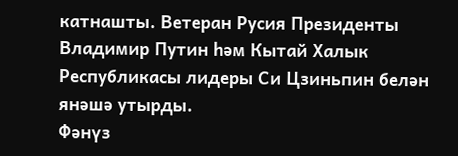катнашты. Ветеран Русия Президенты Владимир Путин һәм Кытай Халык Республикасы лидеры Си Цзиньпин белән янәшә утырды.
Фәнүз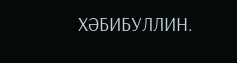ХӘБИБУЛЛИН.